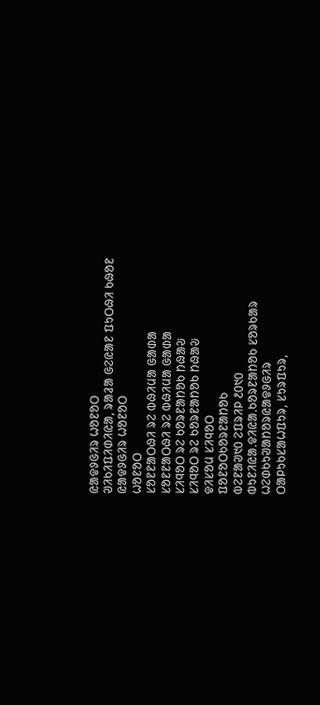ᱭᱟᱫᱽᱜᱤᱨ ᱦᱚᱱᱚᱛ
ᱣᱤᱠᱤᱯᱤᱰᱤᱭᱟ, ᱨᱟᱲᱟ ᱜᱮᱭᱟᱱ ᱯᱩᱛᱷᱤ ᱠᱷᱚᱱ
ᱭᱟᱫᱽᱜᱤᱨ ᱦᱚᱱᱚᱛ
ᱦᱚᱱᱚᱛ
ᱥᱚᱱᱱᱟᱛᱷᱤ ᱨᱮ ᱵᱷᱤᱢᱟ ᱜᱟᱰᱟ
ᱥᱚᱱᱱᱟᱛᱷᱤ ᱨᱮ ᱵᱷᱤᱢᱟ ᱜᱟᱰᱟ
ᱥᱤᱧᱚᱛ ᱨᱮ ᱠᱚᱨᱱᱟᱴᱚᱠ ᱴᱷᱟᱶ
ᱥᱤᱧᱚᱛ ᱨᱮ ᱠᱚᱨᱱᱟᱴᱚᱠ ᱴᱷᱟᱶ
ᱫᱤᱥᱚᱢ ᱥᱤᱧᱚᱛ
ᱯᱚᱱᱚᱛᱠᱚᱨᱱᱟᱴᱚᱠ
ᱵᱮᱱᱟᱣ᱑᱐ ᱮᱯᱨᱤᱞ ᱒᱐᱑᱐
ᱵᱩᱱᱤᱭᱟᱹᱫᱤᱭᱟᱹᱠᱚᱨᱱᱟᱴᱚᱠ ᱥᱚᱨᱠᱟᱨ
ᱦᱮᱰᱠᱩᱣᱟᱴᱚᱨᱭᱟᱫᱽᱜᱤᱨ
ᱛᱟᱞᱩᱠᱥᱟᱦᱯᱩᱨ, ᱥᱩᱨᱯᱩᱨ,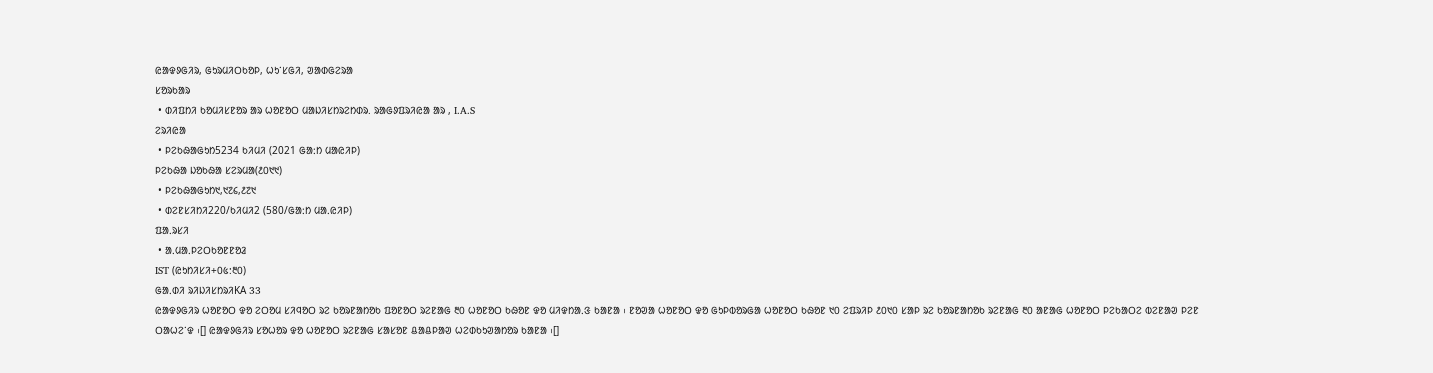ᱭᱟᱫᱽᱜᱤᱨ, ᱜᱩᱨᱢᱤᱛᱠᱚᱞ, ᱦᱩᱸᱥᱜᱤ, ᱣᱟᱰᱜᱮᱨᱟ
ᱥᱚᱨᱠᱟᱨ
 • ᱰᱤᱯᱴᱤ ᱠᱚᱢᱤᱥᱱᱚᱨ ᱟᱨ ᱦᱚᱱᱚᱛ ᱢᱟᱡᱤᱥᱴᱨᱮᱴᱰᱨ. ᱨᱟᱜᱽᱯᱨᱤᱭᱟ ᱟᱨ , I.A.S
ᱮᱨᱤᱭᱟ
 • ᱞᱮᱠᱷᱟᱜᱩᱴ5234 ᱠᱤᱢᱤ (2021 ᱜᱟᱺᱴ ᱢᱟᱭᱤᱞ)
ᱞᱮᱠᱷᱟ ᱡᱚᱠᱷᱟ ᱥᱮᱨᱢᱟ(᱒᱐᱑᱑)
 • ᱞᱮᱠᱷᱟᱜᱩᱴ᱑,᱑᱗᱔,᱒᱗᱑
 • ᱰᱮᱱᱥᱤᱴᱤ220/ᱠᱤᱢᱤ2 (580/ᱜᱟᱺᱴ ᱢᱟᱹᱭᱤᱞ)
ᱯᱟᱹᱨᱥᱤ
 • ᱟᱹᱢᱟᱹᱞᱮᱛᱠᱚᱱᱱᱚᱲ
IST (ᱭᱩᱴᱤᱥᱤ+᱐᱕:᱓᱐)
ᱜᱟᱹᱰᱤ ᱨᱤᱡᱤᱥᱴᱨᱤKA 33
ᱭᱟᱫᱽᱜᱤᱨ ᱦᱚᱱᱚᱛ ᱫᱚ ᱮᱛᱚᱢ ᱥᱤᱧᱚᱛ ᱨᱮ ᱠᱚᱨᱱᱟᱴᱚᱠ ᱯᱚᱱᱚᱛ ᱨᱮᱱᱟᱜ ᱓᱐ ᱦᱚᱱᱚᱛ ᱠᱷᱚᱱ ᱫᱚ ᱢᱤᱫᱴᱟᱹᱝ ᱠᱟᱱᱟ ᱾ ᱱᱚᱣᱟ ᱦᱚᱱᱚᱛ ᱫᱚ ᱜᱩᱞᱵᱚᱨᱜᱟ ᱦᱚᱱᱚᱛ ᱠᱷᱚᱱ ᱑᱐ ᱮᱯᱨᱤᱞ ᱒᱐᱑᱐ ᱥᱟᱞ ᱨᱮ ᱠᱚᱨᱱᱟᱴᱚᱠ ᱨᱮᱱᱟᱜ ᱓᱐ ᱟᱱᱟᱜ ᱦᱚᱱᱚᱛ ᱞᱮᱠᱟᱛᱮ ᱵᱮᱱᱟᱣ ᱞᱮᱱ ᱛᱟᱦᱮᱸᱫ ᱾[] ᱭᱟᱫᱽᱜᱤᱨ ᱥᱚᱦᱚᱨ ᱫᱚ ᱦᱚᱱᱚᱛ ᱨᱮᱱᱟᱜ ᱥᱟᱥᱚᱱ ᱪᱟᱪᱞᱟᱣ ᱦᱮᱰᱠᱩᱣᱟᱴᱚᱨ ᱠᱟᱱᱟ ᱾[]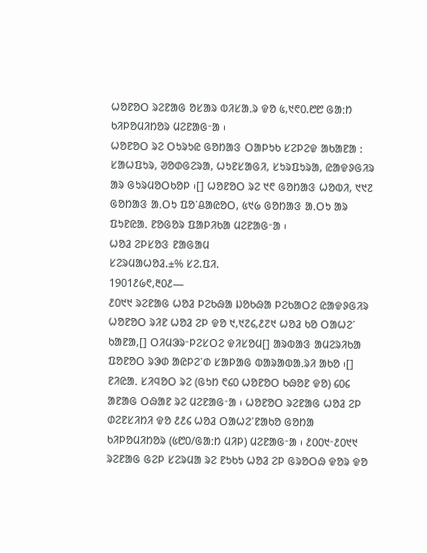ᱦᱚᱱᱚᱛ ᱨᱮᱱᱟᱜ ᱚᱥᱟᱨ ᱵᱤᱥᱟᱹᱨ ᱫᱚ ᱕,᱑᱖᱐.᱘᱘ ᱜᱟᱺᱴ ᱠᱤᱞᱚᱢᱤᱴᱚᱨ ᱢᱮᱱᱟᱜᱼᱟ ᱾
ᱦᱚᱱᱚᱛ ᱨᱮ ᱛᱩᱨᱩᱭ ᱜᱚᱴᱟᱝ ᱛᱟᱞᱩᱠ ᱥᱮᱞᱮᱫ ᱟᱠᱟᱱᱟ : ᱥᱟᱦᱯᱩᱨ, ᱣᱚᱰᱜᱮᱨᱟ, ᱦᱩᱱᱥᱟᱜᱤ, ᱥᱩᱨᱯᱩᱨᱟ, ᱭᱟᱫᱽᱜᱤᱨ ᱟᱨ ᱜᱩᱨᱢᱚᱛᱠᱚᱞ ᱾[] ᱦᱚᱱᱚᱛ ᱨᱮ ᱑᱖ ᱜᱚᱴᱟᱝ ᱦᱚᱵᱤ, ᱑᱑᱗ ᱜᱚᱴᱟᱝ ᱟᱹᱛᱩ ᱯᱚᱸᱪᱟᱭᱚᱛ, ᱕᱑᱙ ᱜᱚᱴᱟᱝ ᱟᱹᱛᱩ ᱟᱨ ᱯᱩᱱᱭᱟᱹ ᱱᱚᱜᱚᱨ ᱯᱟᱞᱤᱠᱟ ᱢᱮᱱᱟᱜᱼᱟ ᱾
ᱦᱚᱲ ᱮᱞᱥᱚᱝ ᱱᱟᱜᱟᱢ
ᱥᱮᱨᱢᱟᱦᱚᱲ.±% ᱥᱮ.ᱯᱤ.
1901᱒᱙᱖,᱓᱐᱒—
᱒᱐᱑᱑ ᱨᱮᱱᱟᱜ ᱦᱚᱲ ᱞᱮᱠᱷᱟ ᱡᱚᱠᱷᱟ ᱞᱮᱠᱟᱛᱮ ᱭᱟᱫᱽᱜᱤᱨ ᱦᱚᱱᱚᱛ ᱨᱤᱱ ᱦᱚᱲ ᱮᱞ ᱫᱚ ᱑,᱑᱗᱔,᱒᱗᱑ ᱦᱚᱲ ᱠᱚ ᱛᱟᱦᱮᱸ ᱠᱟᱱᱟ,[] ᱛᱤᱢᱳᱨᱼᱞᱮᱥᱛᱮ ᱫᱤᱥᱚᱢ[] ᱟᱨᱵᱟᱝ ᱟᱢᱮᱨᱤᱠᱟ ᱯᱚᱱᱚᱛ ᱨᱳᱰ ᱟᱭᱞᱮᱸᱰ ᱥᱟᱞᱟᱜ ᱵᱟᱨᱟᱵᱟᱹᱨᱤ ᱟᱠᱚ ᱾[] ᱱᱤᱭᱟᱹ ᱥᱤᱧᱚᱛ ᱨᱮ (ᱜᱩᱴ ᱖᱔᱐ ᱦᱚᱱᱚᱛ ᱠᱷᱚᱱ ᱫᱚ) ᱔᱐᱔ ᱟᱱᱟᱜ ᱛᱷᱟᱱ ᱨᱮ ᱢᱮᱱᱟᱜᱼᱟ ᱾ ᱦᱚᱱᱚᱛ ᱨᱮᱱᱟᱜ ᱦᱚᱲ ᱮᱞ ᱰᱮᱱᱥᱤᱴᱤ ᱫᱚ ᱒᱒᱔ ᱦᱚᱲ ᱛᱟᱦᱮᱸᱱᱟᱠᱚ ᱜᱚᱴᱟ ᱠᱤᱞᱚᱢᱤᱴᱚᱨ (᱕᱘᱐/ᱜᱟᱺᱴ ᱢᱤᱞ) ᱢᱮᱱᱟᱜᱼᱟ ᱾ ᱒᱐᱐᱑ᱼ᱒᱐᱑᱑ ᱨᱮᱱᱟᱜ ᱜᱮᱞ ᱥᱮᱨᱢᱟ ᱨᱮ ᱱᱩᱠᱩ ᱦᱚᱲ ᱮᱞ ᱜᱨᱚᱛᱷ ᱫᱚᱨ ᱫᱚ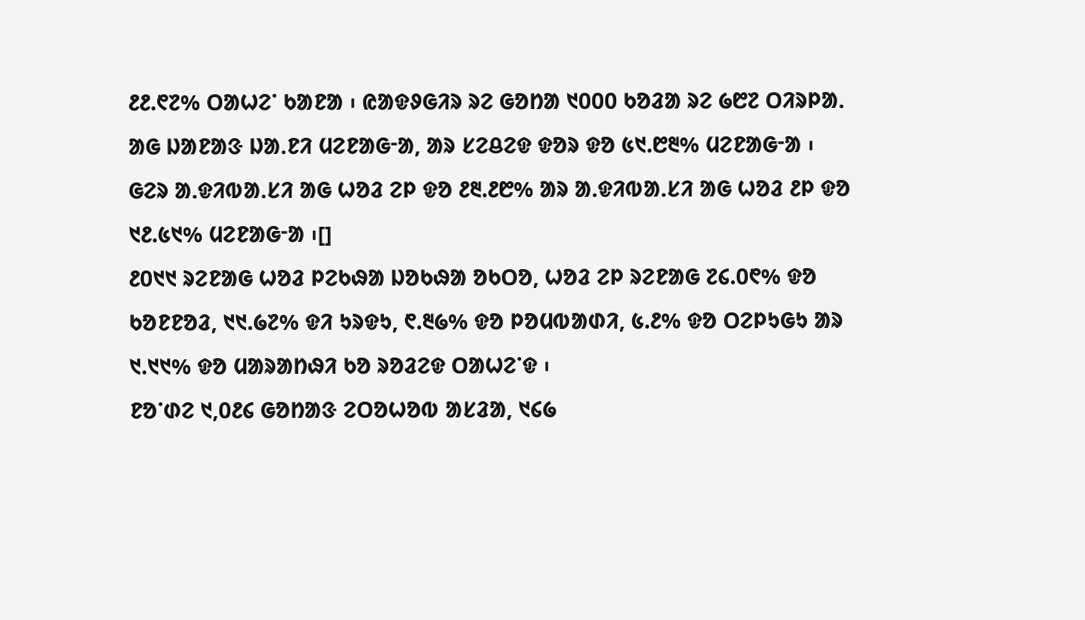᱒᱒.᱖᱗% ᱛᱟᱦᱮᱸ ᱠᱟᱱᱟ ᱾ ᱭᱟᱫᱽᱜᱤᱨ ᱨᱮ ᱜᱚᱴᱟ ᱑᱐᱐᱐ ᱠᱚᱲᱟ ᱨᱮ ᱙᱘᱗ ᱛᱤᱨᱞᱟᱹ ᱟᱜ ᱡᱟᱱᱟᱝ ᱡᱟᱹᱱᱤ ᱢᱮᱱᱟᱜᱼᱟ, ᱟᱨ ᱥᱮᱪᱮᱫ ᱫᱚᱨ ᱫᱚ ᱕᱑.᱘᱓% ᱢᱮᱱᱟᱜᱼᱟ ᱾ ᱜᱮᱨ ᱟᱹᱫᱤᱵᱟᱹᱥᱤ ᱟᱜ ᱦᱚᱲ ᱮᱞ ᱫᱚ ᱒᱓.᱒᱘% ᱟᱨ ᱟᱹᱫᱤᱵᱟᱹᱥᱤ ᱟᱜ ᱦᱚᱲ ᱒ᱞ ᱫᱚ ᱑᱒.᱕᱑% ᱢᱮᱱᱟᱜᱼᱟ ᱾[]
᱒᱐᱑᱑ ᱨᱮᱱᱟᱜ ᱦᱚᱲ ᱞᱮᱠᱷᱟ ᱡᱚᱠᱷᱟ ᱚᱠᱛᱚ, ᱦᱚᱲ ᱮᱞ ᱨᱮᱱᱟᱜ ᱗᱔.᱐᱖% ᱫᱚ ᱠᱚᱱᱱᱚᱲ, ᱑᱑.᱙᱗% ᱫᱤ ᱩᱨᱫᱩ, ᱖.᱓᱙% ᱫᱚ ᱞᱚᱢᱵᱟᱰᱤ, ᱕.᱒% ᱫᱚ ᱛᱮᱞᱩᱜᱩ ᱟᱨ ᱑.᱑᱑% ᱫᱚ ᱢᱟᱨᱟᱴᱷᱤ ᱠᱚ ᱨᱚᱲᱮᱫ ᱛᱟᱦᱮᱸᱫ ᱾
ᱱᱚᱸᱰᱮ ᱑,᱐᱒᱔ ᱜᱚᱴᱟᱝ ᱮᱛᱚᱦᱚᱵ ᱟᱥᱲᱟ, ᱑᱔᱙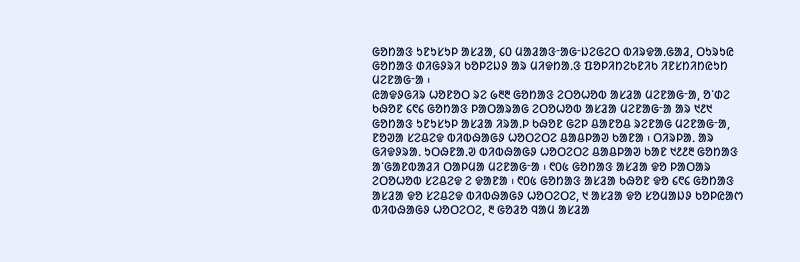ᱜᱚᱴᱟᱝ ᱩᱱᱩᱥᱩᱞ ᱟᱥᱲᱟ, ᱔᱐ ᱢᱟᱲᱟᱝᱼᱟᱜᱼᱡᱮᱜᱮᱛ ᱵᱤᱨᱫᱟᱹᱜᱟᱲ, ᱛᱩᱨᱩᱭ ᱜᱚᱴᱟᱝ ᱰᱤᱜᱽᱨᱤ ᱠᱚᱞᱮᱡᱽ ᱟᱨ ᱢᱤᱫᱴᱟᱹᱝ ᱯᱚᱞᱤᱴᱮᱠᱱᱤᱠ ᱤᱱᱥᱴᱤᱴᱭᱩᱴ ᱢᱮᱱᱟᱜᱼᱟ ᱾
ᱭᱟᱫᱽᱜᱤᱨ ᱦᱚᱱᱚᱛ ᱨᱮ ᱙᱓᱓ ᱜᱚᱴᱟᱝ ᱮᱛᱚᱦᱚᱵ ᱟᱥᱲᱟ ᱢᱮᱱᱟᱜᱼᱟ, ᱚᱸᱰᱮ ᱠᱷᱚᱱ ᱔᱖᱔ ᱜᱚᱴᱟᱝ ᱞᱟᱛᱟᱨᱟᱜ ᱮᱛᱚᱦᱚᱵ ᱟᱥᱲᱟ ᱢᱮᱱᱟᱜᱼᱟ ᱟᱨ ᱑᱒᱑ ᱜᱚᱴᱟᱝ ᱩᱱᱩᱥᱩᱞ ᱟᱥᱲᱟ ᱤᱨᱟᱹᱞ ᱠᱷᱚᱱ ᱜᱮᱞ ᱪᱟᱱᱚᱪ ᱨᱮᱱᱟᱜ ᱢᱮᱱᱟᱜᱼᱟ, ᱱᱚᱣᱟ ᱥᱮᱪᱮᱫ ᱵᱤᱵᱷᱟᱜᱽ ᱦᱚᱛᱮᱛᱮ ᱪᱟᱪᱞᱟᱣ ᱠᱟᱱᱟ ᱾ ᱛᱤᱨᱞᱟᱹ ᱟᱨ ᱜᱤᱫᱽᱨᱟᱹ ᱩᱛᱷᱱᱟᱹᱣ ᱵᱤᱵᱷᱟᱜᱽ ᱦᱚᱛᱮᱛᱮ ᱪᱟᱪᱞᱟᱣ ᱠᱟᱱ ᱑᱒᱒᱓ ᱜᱚᱴᱟᱝ ᱟᱸᱜᱟᱱᱵᱟᱲᱤ ᱛᱟᱞᱢᱟ ᱢᱮᱱᱟᱜᱼᱟ ᱾ ᱖᱐᱕ ᱜᱚᱴᱟᱝ ᱟᱥᱲᱟ ᱫᱚ ᱞᱟᱛᱟᱨ ᱮᱛᱚᱦᱚᱵ ᱥᱮᱪᱮᱫ ᱮ ᱫᱟᱱᱟ ᱾ ᱖᱐᱕ ᱜᱚᱴᱟᱝ ᱟᱥᱲᱟ ᱠᱷᱚᱱ ᱫᱚ ᱔᱖᱔ ᱜᱚᱴᱟᱝ ᱟᱥᱲᱟ ᱫᱚ ᱥᱮᱪᱮᱫ ᱵᱤᱵᱷᱟᱜᱽ ᱦᱚᱛᱮᱛᱮ, ᱑ ᱟᱥᱲᱟ ᱫᱚ ᱥᱚᱢᱟᱡᱽ ᱠᱚᱞᱭᱟᱬ ᱵᱤᱵᱷᱟᱜᱽ ᱦᱚᱛᱮᱛᱮ, ᱓ ᱜᱚᱲᱚ ᱧᱟᱢ ᱟᱥᱲᱟ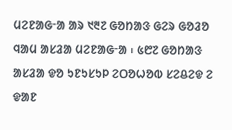ᱢᱮᱱᱟᱜᱼᱟ ᱟᱨ ᱑᱓᱗ ᱜᱚᱴᱟᱝ ᱜᱮᱨ ᱜᱚᱲᱚ ᱧᱟᱢ ᱟᱥᱲᱟ ᱢᱮᱱᱟᱜᱼᱟ ᱾ ᱕᱘᱗ ᱜᱚᱴᱟᱝ ᱟᱥᱲᱟ ᱫᱚ ᱩᱱᱩᱥᱩᱞ ᱮᱛᱚᱦᱚᱵ ᱥᱮᱪᱮᱫ ᱮ ᱫᱟᱱ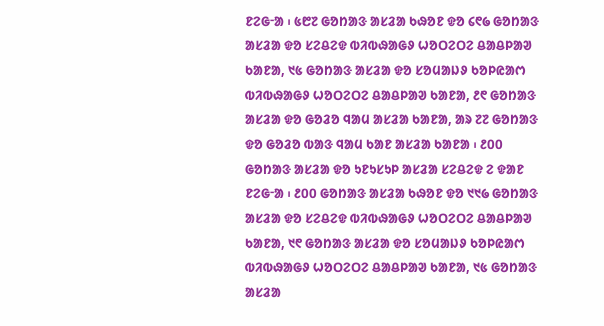ᱱᱮᱜᱼᱟ ᱾ ᱕᱘᱗ ᱜᱚᱴᱟᱝ ᱟᱥᱲᱟ ᱠᱷᱚᱱ ᱫᱚ ᱔᱖᱙ ᱜᱚᱴᱟᱝ ᱟᱥᱲᱟ ᱫᱚ ᱥᱮᱪᱮᱫ ᱵᱤᱵᱷᱟᱜᱽ ᱦᱚᱛᱮᱛᱮ ᱪᱟᱪᱞᱟᱣ ᱠᱟᱱᱟ, ᱑᱕ ᱜᱚᱴᱟᱝ ᱟᱥᱲᱟ ᱫᱚ ᱥᱚᱢᱟᱡᱽ ᱠᱚᱞᱭᱟᱬ ᱵᱤᱵᱷᱟᱜᱽ ᱦᱚᱛᱮᱛᱮ ᱪᱟᱪᱞᱟᱣ ᱠᱟᱱᱟ, ᱒᱖ ᱜᱚᱴᱟᱝ ᱟᱥᱲᱟ ᱫᱚ ᱜᱚᱲᱚ ᱧᱟᱢ ᱟᱥᱲᱟ ᱠᱟᱱᱟ, ᱟᱨ ᱗᱗ ᱜᱚᱴᱟᱝ ᱫᱚ ᱜᱚᱲᱚ ᱵᱟᱝ ᱧᱟᱢ ᱠᱟᱱ ᱟᱥᱲᱟ ᱠᱟᱱᱟ ᱾ ᱒᱐᱐ ᱜᱚᱴᱟᱝ ᱟᱥᱲᱟ ᱫᱚ ᱩᱱᱩᱥᱩᱞ ᱟᱥᱲᱟ ᱥᱮᱪᱮᱫ ᱮ ᱫᱟᱱ ᱱᱮᱜᱼᱟ ᱾ ᱒᱐᱐ ᱜᱚᱴᱟᱝ ᱟᱥᱲᱟ ᱠᱷᱚᱱ ᱫᱚ ᱑᱑᱙ ᱜᱚᱴᱟᱝ ᱟᱥᱲᱟ ᱫᱚ ᱥᱮᱪᱮᱫ ᱵᱤᱵᱷᱟᱜᱽ ᱦᱚᱛᱮᱛᱮ ᱪᱟᱪᱞᱟᱣ ᱠᱟᱱᱟ, ᱑᱖ ᱜᱚᱴᱟᱝ ᱟᱥᱲᱟ ᱫᱚ ᱥᱚᱢᱟᱡᱽ ᱠᱚᱞᱭᱟᱬ ᱵᱤᱵᱷᱟᱜᱽ ᱦᱚᱛᱮᱛᱮ ᱪᱟᱪᱞᱟᱣ ᱠᱟᱱᱟ, ᱑᱕ ᱜᱚᱴᱟᱝ ᱟᱥᱲᱟ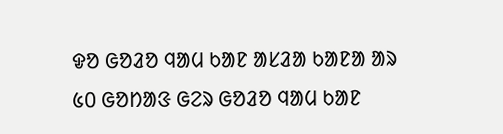ᱫᱚ ᱜᱚᱲᱚ ᱧᱟᱢ ᱠᱟᱱ ᱟᱥᱲᱟ ᱠᱟᱱᱟ ᱟᱨ ᱕᱐ ᱜᱚᱴᱟᱝ ᱜᱮᱨ ᱜᱚᱲᱚ ᱧᱟᱢ ᱠᱟᱱ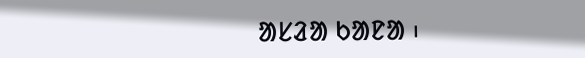ᱟᱥᱲᱟ ᱠᱟᱱᱟ ᱾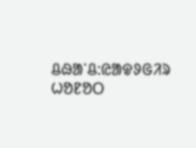ᱪᱷᱟᱸᱪ:ᱭᱟᱫᱽᱜᱤᱨ ᱦᱚᱱᱚᱛ